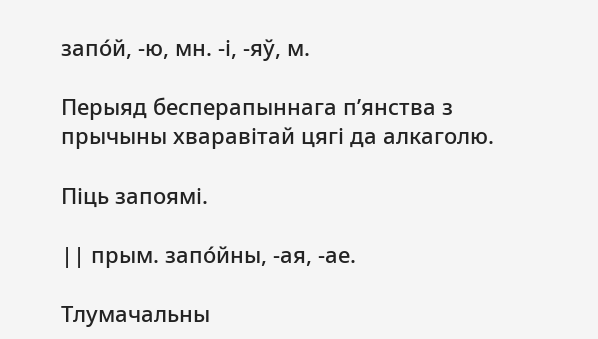запо́й, -ю, мн. -і, -яў, м.

Перыяд бесперапыннага п’янства з прычыны хваравітай цягі да алкаголю.

Піць запоямі.

|| прым. запо́йны, -ая, -ае.

Тлумачальны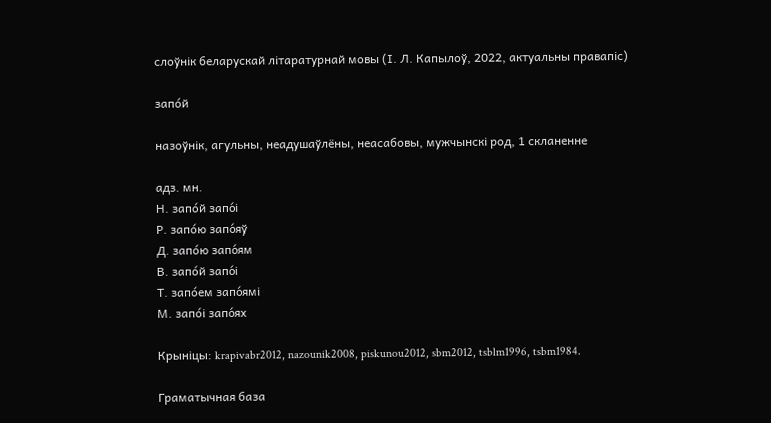слоўнік беларускай літаратурнай мовы (І. Л. Капылоў, 2022, актуальны правапіс)

запо́й

назоўнік, агульны, неадушаўлёны, неасабовы, мужчынскі род, 1 скланенне

адз. мн.
Н. запо́й запо́і
Р. запо́ю запо́яў
Д. запо́ю запо́ям
В. запо́й запо́і
Т. запо́ем запо́ямі
М. запо́і запо́ях

Крыніцы: krapivabr2012, nazounik2008, piskunou2012, sbm2012, tsblm1996, tsbm1984.

Граматычная база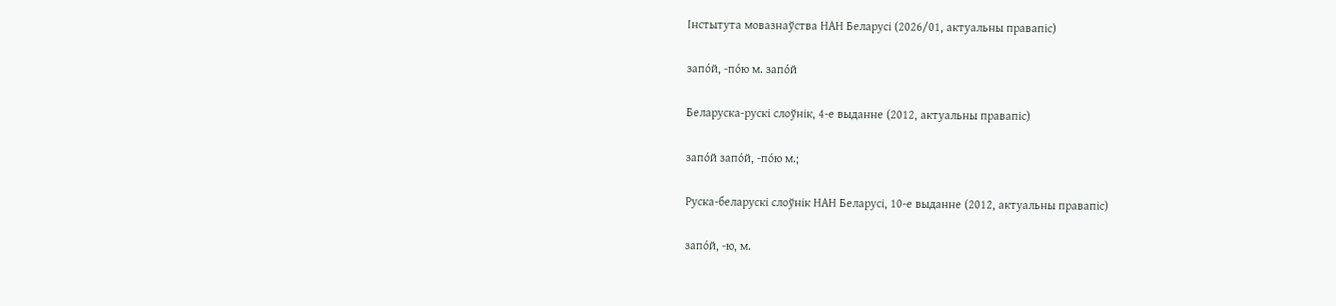Інстытута мовазнаўства НАН Беларусі (2026/01, актуальны правапіс)

запо́й, -по́ю м. запо́й

Беларуска-рускі слоўнік, 4-е выданне (2012, актуальны правапіс)

запо́й запо́й, -по́ю м.;

Руска-беларускі слоўнік НАН Беларусі, 10-е выданне (2012, актуальны правапіс)

запо́й, ‑ю, м.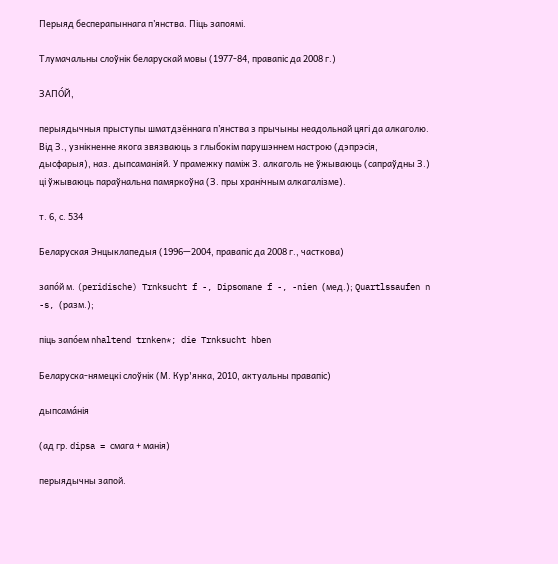Перыяд бесперапыннага п’янства. Піць запоямі.

Тлумачальны слоўнік беларускай мовы (1977-84, правапіс да 2008 г.)

ЗАПО́Й,

перыядычныя прыступы шматдзённага п’янства з прычыны неадольнай цягі да алкаголю. Від З., узнікненне якога звязваюць з глыбокім парушэннем настрою (дэпрэсія, дысфарыя), наз. дыпсаманіяй. У прамежку паміж З. алкаголь не ўжываюць (сапраўдны З.) ці ўжываюць параўнальна памяркоўна (З. пры хранічным алкагалізме).

т. 6, с. 534

Беларуская Энцыклапедыя (1996—2004, правапіс да 2008 г., часткова)

запо́й м. (peridische) Trnksucht f -, Dipsomane f -, -nien (мед.); Quartlssaufen n -s, (разм.);

піць запо́ем nhaltend trnken*; die Trnksucht hben

Беларуска-нямецкі слоўнік (М. Кур'янка, 2010, актуальны правапіс)

дыпсама́нія

(ад гр. dipsa = смага + манія)

перыядычны запой.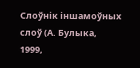Слоўнік іншамоўных слоў (А. Булыка, 1999,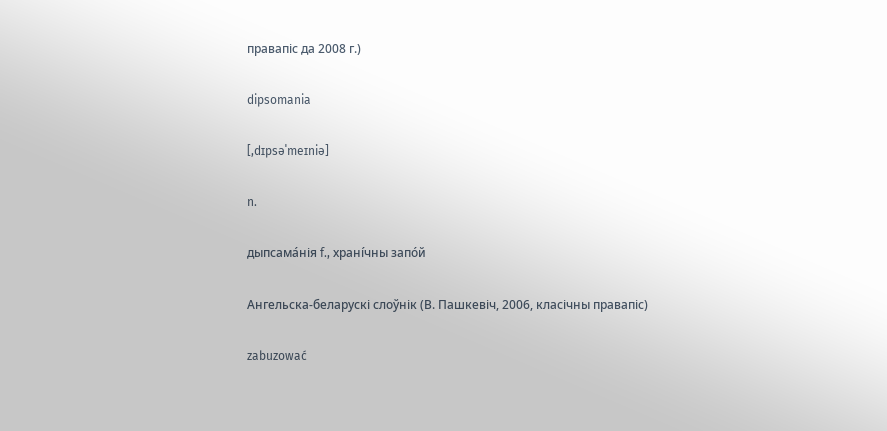правапіс да 2008 г.)

dipsomania

[,dɪpsəˈmeɪniə]

n.

дыпсама́нія f., храні́чны запо́й

Ангельска-беларускі слоўнік (В. Пашкевіч, 2006, класічны правапіс)

zabuzować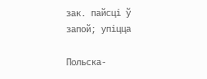зак. пайсці ў запой; упіцца

Польска-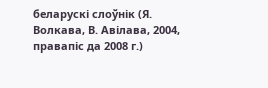беларускі слоўнік (Я. Волкава, В. Авілава, 2004, правапіс да 2008 г.)